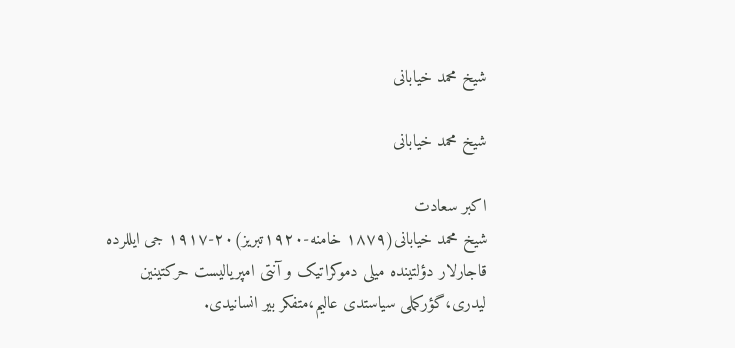شیخ محمد خیابانی

شیخ محمد خیابانی

اکبر سعادت
شیخ محمد خیابانی(۱۸۷۹ خامنه-۱۹۲۰تبریز)۲۰-۱۹۱۷ جی ایللرده قاجارلار دؤلتینده میلی دموکراتیک و آنتی امپریالیست حرکتینین لیدری،گؤرکملی سیاستدی عالیم،متفکر بیر انسانیدی.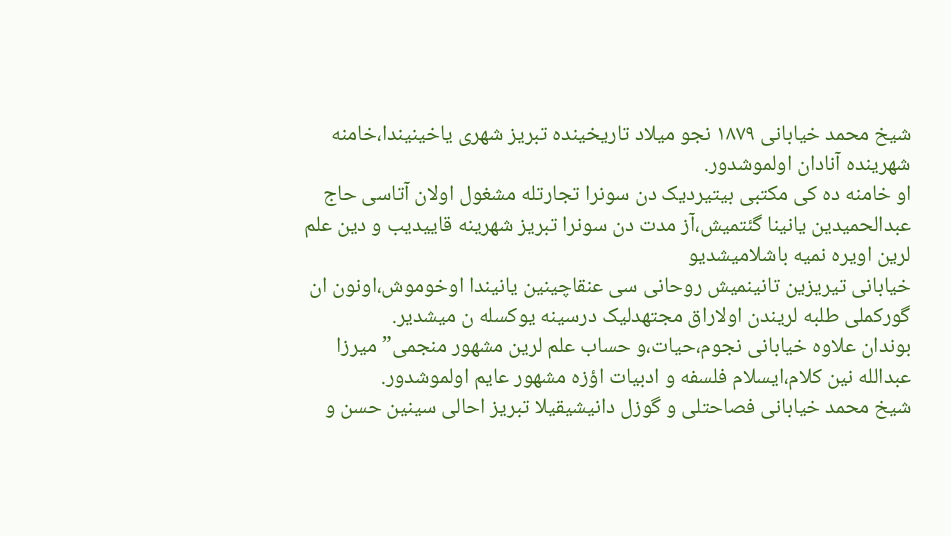شیخ محمد خیابانی ۱۸۷۹ نجو میلاد تاریخینده تبریز شهری یاخینیندا،خامنه شهرینده آنادان اولموشدور.
او خامنه ده کی مکتبی بیتیردیک دن سونرا تجارتله مشغول اولان آتاسی حاج عبدالحمیدین یانینا گئتمیش،آز مدت دن سونرا تبریز شهرینه قاییدیب و دین علم لرین اویره نمیه باشلامیشدیو
خیابانی تیریزین تانینمیش روحانی سی عنقاچینین یانیندا اوخوموش،اونون ان گورکملی طلبه لریندن اولاراق مجتهدلیک درسینه یوکسله ن میشدیر.
بوندان علاوه خیابانی نجوم،حیات،و حساب علم لرین مشهور منجمی”میرزا عبدالله نین کلام،ایسلام فلسفه و ادبیات اؤزه مشهور عایم اولموشدور.
شیخ محمد خیابانی فصاحتلی و گوزل دانیشیقیلا تبریز احالی سینین حسن و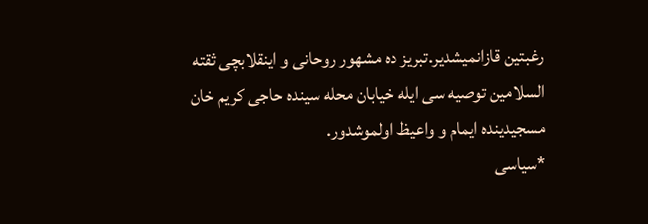رغبتین قازانمیشدیر.تبریز ده مشهور روحانی و اینقلابچی ثقته السلامین توصیه سی ایله خیابان محله سینده حاجی کریم خان مسجیدینده ایمام و واعیظ اولموشدور.
*سیاسی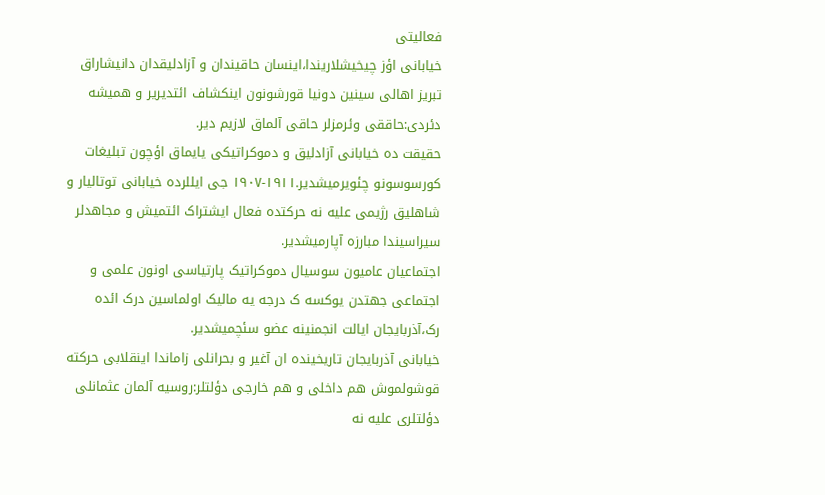فعالیتی
خیابانی اؤز چیخیشلاریندا،اینسان حاقیندان و آزادلیقدان دانیشاراق تبریز اهالی سینین دونیا قورشونون اینکشاف ائتدیریر و همیشه دئردی:حاققی وئرمزلر حاقی آلماق لازیم دیر.
حقیقت ده خیابانی آزادلیق و دموکراتیکی یایماق اؤچون تبلیغات کورسوسونو چئویرمیشدیر.۱۹۱۱-۱۹۰۷ جی ایللرده خیابانی توتالیار و شاهلیق رژیمی علیه نه حرکتده فعال ایشتراک ائتمیش و مجاهدلر سیراسیندا مبارزه آپارمیشدیر.
اجتماعیان عامیون سوسیال دموکراتیک پارتیاسی اونون علمی و اجتماعی جهتدن یوکسه ک درجه یه مالیک اولماسین درک ائده رک،آذربایجان ایالت انجمنینه عضو سئچمیشدیر.
خیابانی آذربایجان تاریخینده ان آغیر و بحرانلی زاماندا اینقلابی حرکته قوشولموش هم داخلی و هم خارجی دؤلتلر:روسیه آلمان عثمانلی دؤلتلری علیه نه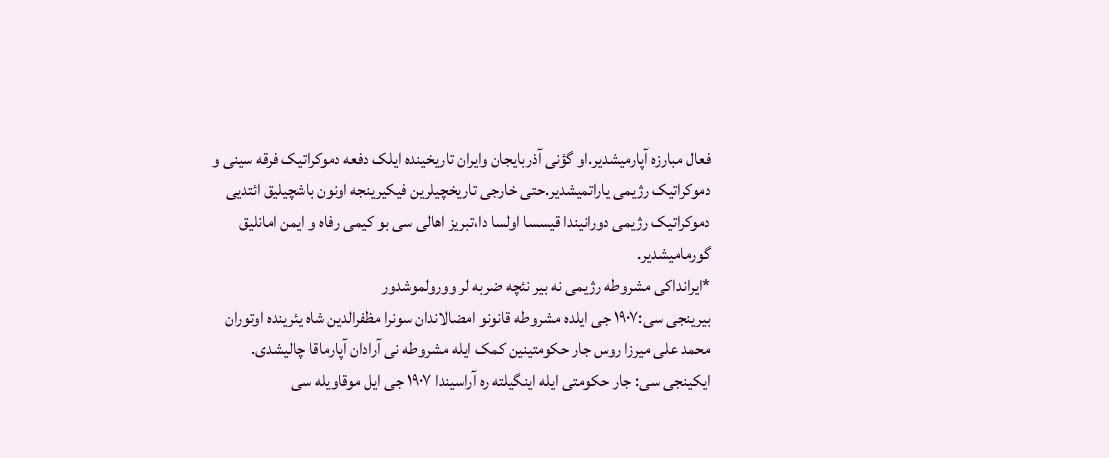فعال مبارزه آپارمیشدیر.او گؤنی آذربایجان وایران تاریخینده ایلک دفعه دموکراتیک فرقه سینی و دموکراتیک رژیمی یاراتمیشدیر.حتی خارجی تاریخچیلرین فیکیرینجه اونون باشچیلیق ائتدیی دموکراتیک رژیمی دورانیندا قیسسا اولسا دا،تبریز اهالی سی بو کیمی رفاه و ایمن امانلیق گورمامیشدیر.
*ایرانداکی مشروطه رژیمی نه بیر نئچه ضربه لر وورولموشدور
بیرینجی سی:۱۹۰۷ جی ایلده مشروطه قانونو امضالاندان سونرا مظفرالدین شاه یئرینده اوتوران محمد علی میرزا روس جار حکومتینین کمک ایله مشروطه نی آرادان آپارماقا چالیشدی.
ایکینجی سی: جار حکومتی ایله اینگیلته ره آراسیندا ۱۹۰۷ جی ایل موقاویله سی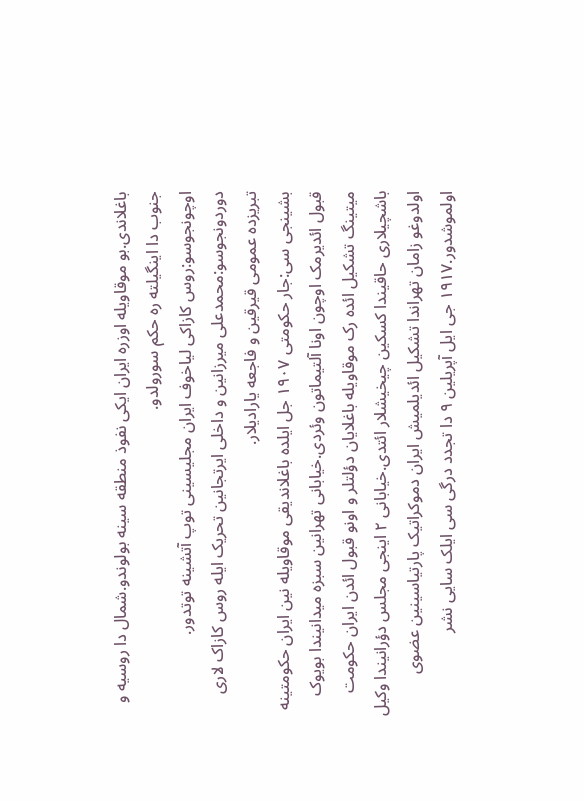باغلاندی.بو موقاویله اوزره ایران ایکی نفوذ منطقه سینه بولوندو.شمال دا روسیه و جنوب دا اینگیلته ره حکم سورولدو.
اوچونجوسو:روس کازاکی لیاخوف ایران مجلیسینی توپ آتشینه توتدور.
دوردونجوسو:محمدعلی میرزانین و داخلی ایرتجانین تحریک ایله روس کازاک لاری تبریزده عمومی قیرقین و فاجعه یارادیلار.
بشینجی سی:جار حکومتی ۱۹۰۷ جل ایلده باغلاندیقی موقاویله نین ایران حکومتینه قبول ائدیرمک اوچون اونا آلتیماتون وئردی.خیابانی تهرانین سبزه میدانیندا بویوک میتینگ تشکیل ائده رک موقاویله باغلایان دؤلتلر و اونو قبول ائدن ایران حکومت باشچیلاری حاقیندا کسکین چیخیشلار ائتدی.خیابانی ۲ اینجی مجلس دؤرانیندا وکیل اولدوغو زامان تهراندا تشکیل ائدیلمیش ایران دموکراتیک پارتیاسینین عضوی اولموشدور.۱۹۱۷ جی ایل آپریلین ۹ دا تجدد درگی سی ایلک سایی نشر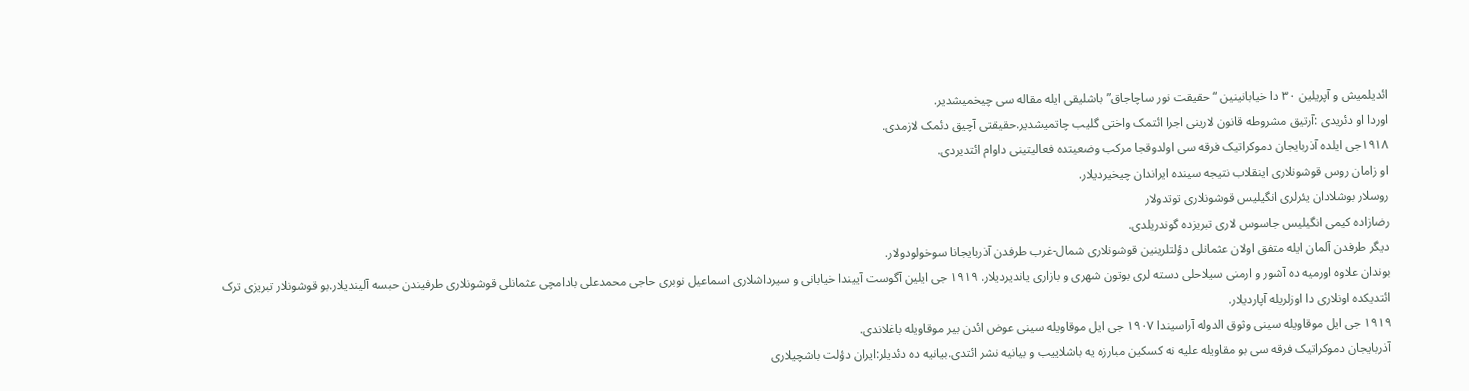ائدیلمیش و آپریلین ۳۰ دا خیابانینین “حقیقت نور ساچاجاق”باشلیقی ایله مقاله سی چیخمیشدیر.
اوردا او دئریدی :آرتیق مشروطه قانون لارینی اجرا ائتمک واختی گلیب چاتمیشدیر.حقیقتی آچیق دئمک لازمدی.
۱۹۱۸جی ایلده آذربایجان دموکراتیک فرقه سی اولدوقجا مرکب وضعیتده فعالیتینی داوام ائتدیردی.
او زامان روس قوشونلاری اینقلاب نتیجه سینده ایراندان چیخیردیلار.
روسلار بوشلادان یئرلری انگیلیس قوشونلاری توتدولار
رضازاده کیمی انگیلیس جاسوس لاری تبریزده گوندریلدی.
دیگر طرفدن آلمان ایله متفق اولان عثمانلی دؤلتلرینین قوشونلاری شمال-غرب طرفدن آذربایجانا سوخولودولار.
بوندان علاوه اورمیه ده آشور و ارمنی سیلاحلی دسته لری بوتون شهری و بازاری یاندیردیلار. ۱۹۱۹ جی ایلین آگوست آییندا خیابانی و سیرداشلاری اسماعیل نوبری حاجی محمدعلی بادامچی عثمانلی قوشونلاری طرفیندن حبسه آلیندیلار.بو قوشونلار تبریزی ترک ائتدیکده اونلاری دا اوزلریله آپاردیلار.
۱۹۱۹ جی ایل موقاویله سینی وثوق الدوله آراسیندا ۱۹۰۷ جی ایل موقاویله سینی عوض ائدن بیر موقاویله باغلاندی.
آذربایجان دموکراتیک فرقه سی بو مقاویله علیه نه کسکین مبارزه یه باشلاییب و بیانیه نشر ائتدی.بیانیه ده دئدیلر:ایران دؤلت باشچیلاری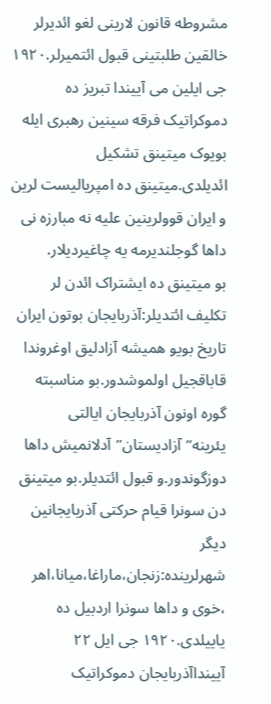مشروطه قانون لارینی لغو ائدیرلر خالقین طلبتینی قبول ائتمیرلر.۱۹۲۰ جی ایلین می آییندا تبریز ده دموکراتیک فرقه سینین رهبری ایله بویوک میتینق تشکیل ائدیلدی.میتینق ده امپریالیست لرین و ایران قوولرینین علیه نه مبارزه نی داها گوجلندیرمه یه چاغیردیلار.
بو میتینق ده ایشتراک ائدن لر تکلیف ائتدیلر:آذربایجان بوتون ایران تاریخ بویو همیشه آزادلیق اوغروندا قاباقجیل اولموشدور.بو مناسبته گوره اونون آذربایجان ایالتی یئرینه”آزادیستان”آدلانمیش داها دوزگوندور.و قبول ائتدیلر.بو میتینق دن سونرا قیام حرکتی آذربایجانین دیگر شهرلرینده:زنجان،ماراغا،میانا،اهر ،خوی و داها سونرا اردبیل ده یاییلدی.۱۹۲۰ جی ایل ۲۲ آیینداآذربایجان دموکراتیک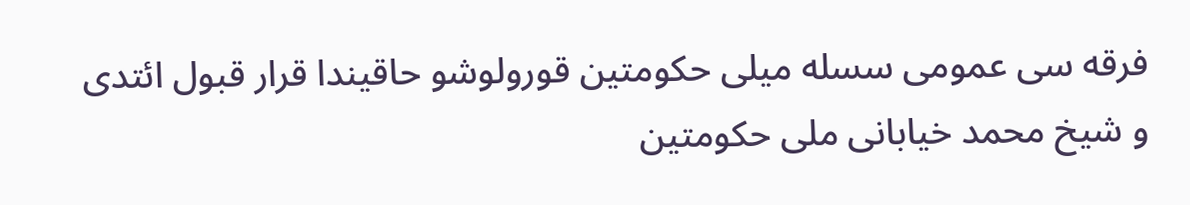فرقه سی عمومی سسله میلی حکومتین قورولوشو حاقیندا قرار قبول ائتدی و شیخ محمد خیابانی ملی حکومتین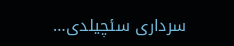سرداری سئچیلدی…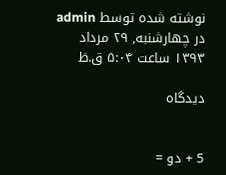نوشته شده توسط admin در چهارشنبه, ۲۹ مرداد ۱۳۹۳ ساعت ۵:۰۴ ق.ظ

دیدگاه


5 + دو =